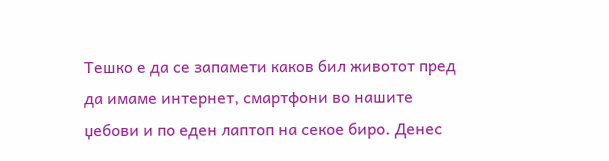Тешко е да се запамети каков бил животот пред да имаме интернет, смартфони во нашите џебови и по еден лаптоп на секое биро. Денес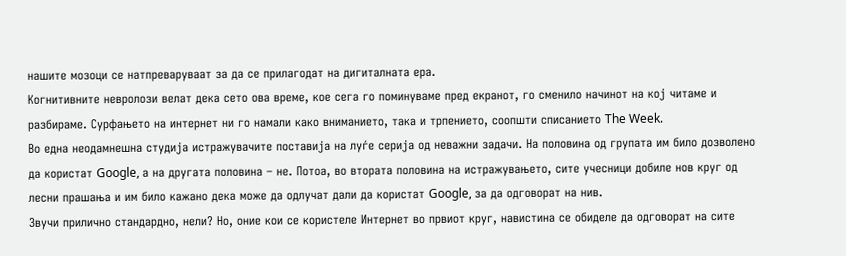нашите мозоци се натпреваруваат за да се прилагодат на дигиталната ера.
Когнитивните невролози велат дека сето ова време, кое сега го поминуваме пред екранот, го сменило начинот на кој читаме и разбираме. Сурфањето на интернет ни го намали како вниманието, така и трпението, соопшти списанието The Week.
Во една неодамнешна студија истражувачите поставија на луѓе серија од неважни задачи. На половина од групата им било дозволено да користат Google, а на другата половина – не. Потоа, во втората половина на истражувањето, сите учесници добиле нов круг од лесни прашања и им било кажано дека може да одлучат дали да користат Google, за да одговорат на нив.
Звучи прилично стандардно, нели? Но, оние кои се користеле Интернет во првиот круг, навистина се обиделе да одговорат на сите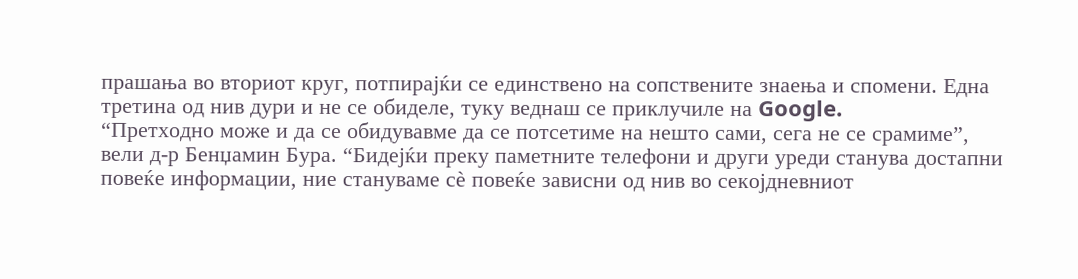прашања во вториот круг, потпирајќи се единствено на сопствените знаења и спомени. Една третина од нив дури и не се обиделе, туку веднаш се приклучиле на Google.
“Претходно може и да се обидувавме да се потсетиме на нешто сами, сега не се срамиме”, вели д-р Бенџамин Бура. “Бидејќи преку паметните телефони и други уреди станува достапни повеќе информации, ние стануваме сè повеќе зависни од нив во секојдневниот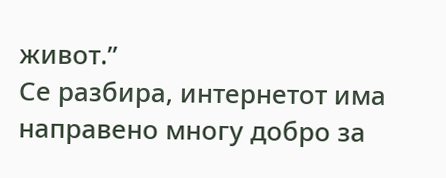живот.”
Се разбира, интернетот има направено многу добро за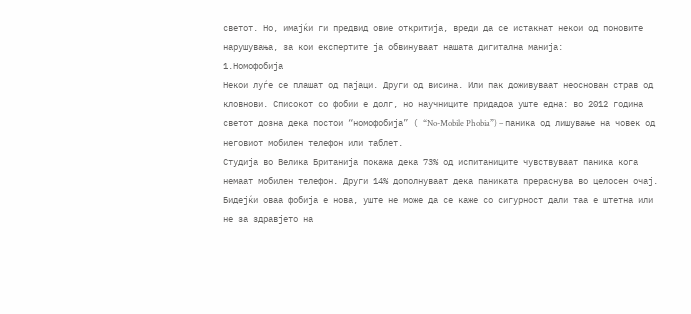светот. Но, имајќи ги предвид овие откритија, вреди да се истакнат некои од поновите нарушувања, за кои експертите ја обвинуваат нашата дигитална манија:
1.Номофобија
Некои луѓе се плашат од пајаци. Други од висина. Или пак доживуваат неоснован страв од кловнови. Списокот со фобии е долг, но научниците придадоа уште една: во 2012 година светот дозна дека постои “номофобија” ( “No-Mobile Phobia”) – паника од лишување на човек од неговиот мобилен телефон или таблет.
Студија во Велика Британија покажа дека 73% од испитаниците чувствуваат паника кога немаат мобилен телефон. Други 14% дополнуваат дека паниката прераснува во целосен очај. Бидејќи оваа фобија е нова, уште не може да се каже со сигурност дали таа е штетна или не за здравјето на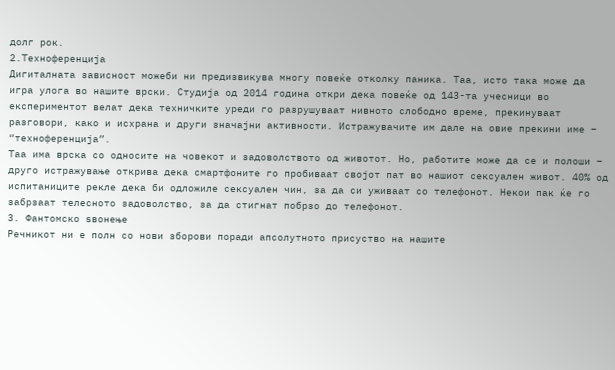долг рок.
2.Техноференција
Дигиталната зависност можеби ни предизвикува многу повеќе отколку паника. Таа, исто така може да игра улога во нашите врски. Студија од 2014 година откри дека повеќе од 143-та учесници во експериментот велат дека техничките уреди го разрушуваат нивното слободно време, прекинуваат разговори, како и исхрана и други значајни активности. Истражувачите им дале на овие прекини име – “техноференција”.
Таа има врска со односите на човекот и задоволството од животот. Но, работите може да се и полоши – друго истражување открива дека смартфоните го пробиваат својот пат во нашиот сексуален живот. 40% од испитаниците рекле дека би одложиле сексуален чин, за да си уживаат со телефонот. Некои пак ќе го забрзаат телесното задоволство, за да стигнат побрзо до телефонот.
3. Фантомско ѕвонење
Речникот ни е полн со нови зборови поради апсолутното присуство на нашите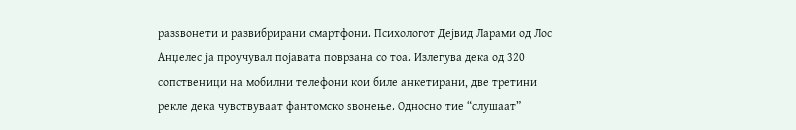разѕвонети и развибрирани смартфони. Психологот Дејвид Ларами од Лос Анџелес ја проучувал појавата поврзана со тоа. Излегува дека од 320 сопственици на мобилни телефони кои биле анкетирани, две третини рекле дека чувствуваат фантомско ѕвонење. Односно тие “слушаат”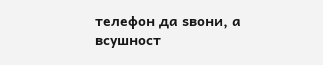телефон да ѕвони, а всушност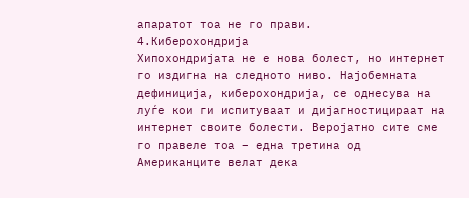апаратот тоа не го прави.
4.Киберохондрија
Хипохондријата не е нова болест, но интернет го издигна на следното ниво. Најобемната дефиниција, киберохондрија, се однесува на луѓе кои ги испитуваат и дијагностицираат на интернет своите болести. Веројатно сите сме го правеле тоа – една третина од Американците велат дека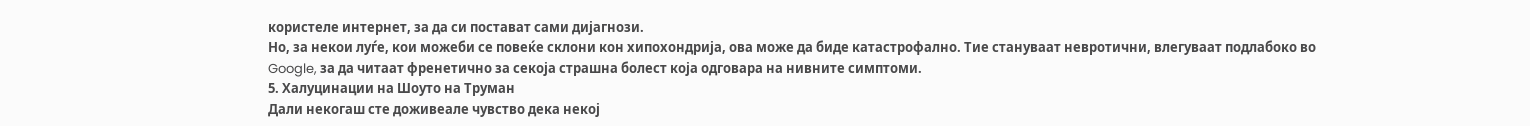користеле интернет, за да си постават сами дијагнози.
Но, за некои луѓе, кои можеби се повеќе склони кон хипохондрија, ова може да биде катастрофално. Тие стануваат невротични, влегуваат подлабоко во Google, за да читаат френетично за секоја страшна болест која одговара на нивните симптоми.
5. Халуцинации на Шоуто на Труман
Дали некогаш сте доживеале чувство дека некој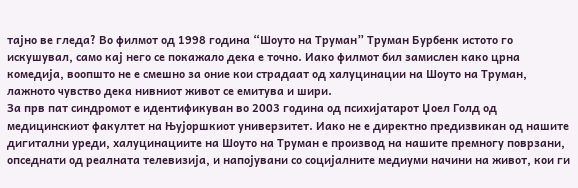тајно ве гледа? Во филмот од 1998 година “Шоуто на Труман” Труман Бурбенк истото го искушувал, само кај него се покажало дека е точно. Иако филмот бил замислен како црна комедија, воопшто не е смешно за оние кои страдаат од халуцинации на Шоуто на Труман, лажното чувство дека нивниот живот се емитува и шири.
За прв пат синдромот е идентификуван во 2003 година од психијатарот Џоел Голд од медицинскиот факултет на Њујоршкиот универзитет. Иако не е директно предизвикан од нашите дигитални уреди, халуцинациите на Шоуто на Труман е производ на нашите премногу поврзани, опседнати од реалната телевизија, и напојувани со социјалните медиуми начини на живот, кои ги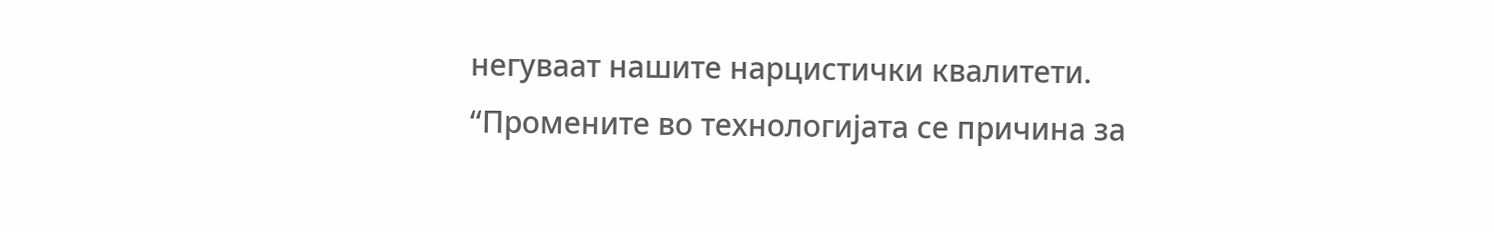негуваат нашите нарцистички квалитети.
“Промените во технологијата се причина за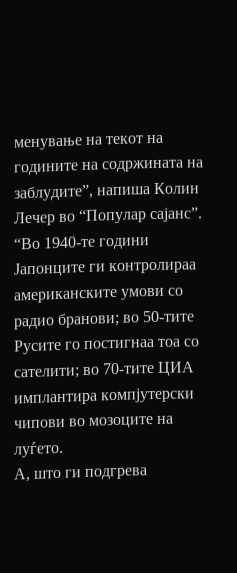менување на текот на годините на содржината на заблудите”, напиша Колин Лечер во “Популар сајанс”. “Во 1940-те години Јапонците ги контролираа американските умови со радио бранови; во 50-тите Русите го постигнаа тоа со сателити; во 70-тите ЦИА имплантира компјутерски чипови во мозоците на луѓето.
А, што ги подгрева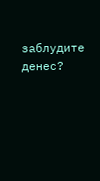заблудите денес?